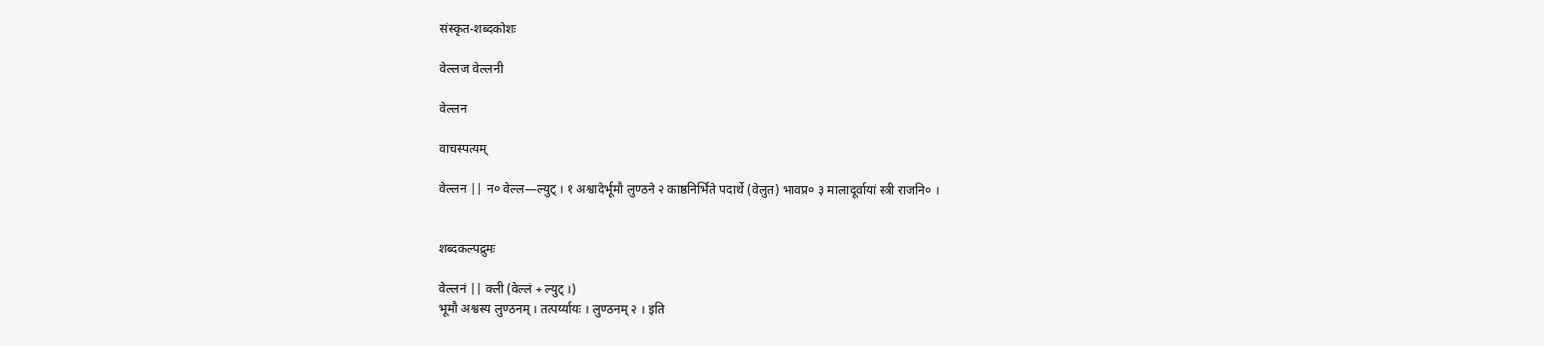संस्कृत-शब्दकोशः

वेल्लज वेल्लनी

वेल्लन

वाचस्पत्यम्

वेल्लन || न० वेल्ल—ल्युट् । १ अश्वादेर्भूमौ लुण्ठने २ काष्ठनिर्भिते पदार्थे (वेलुत) भावप्र० ३ मालादूर्वायां स्त्री राजनि० ।


शब्दकल्पद्रुमः

वेल्लनं || क्ली (वेल्लं + ल्युट् ।)
भूमौ अश्वस्य लुण्ठनम् । तत्पर्य्यायः । लुण्ठनम् २ । इति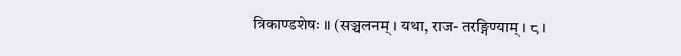त्रिकाण्डशेषः ॥ (सञ्चलनम् । यथा, राज- तरङ्गिण्याम् । ८ ।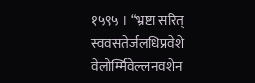१५९५ । “भ्रष्टा सरित् स्ववसतेर्जलधिप्रवेशे वेलोर्म्मिवेल्लनवशेन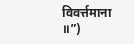विवर्त्तमाना ॥”)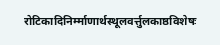रोटिकादिनिर्म्माणार्थस्थूलवर्त्तुलकाष्ठविशेषः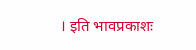। इति भावप्रकाशः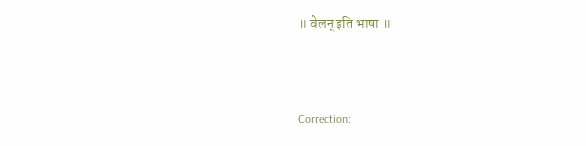॥ वेलन् इति भाषा ॥



Correction: